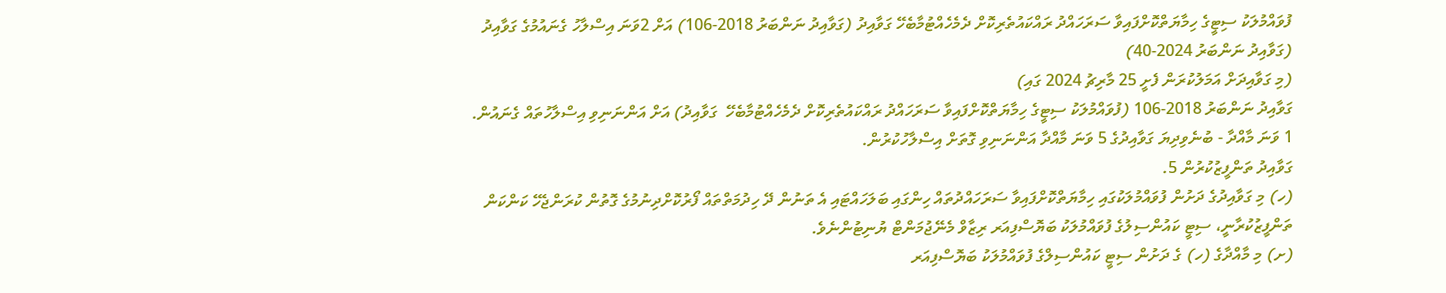ފުވައްމުލަކު ސިޓީގެ ހިމާޔަތްކޮށްފައިވާ ސަރަހައްދު ރައްކައުތެރިކޮށް ދެމެހެއްޓުމާބެހޭ ގަވާއިދު (ގަވާއިދު ނަންބަރު 2018-106) އަށް 2ވަނަ އިސްލާހު ގެނައުމުގެ ގަވާއިދު
(ގަވާއިދު ނަންބަރު 2024-40)
(މި ގަވާއިދަށް އަމަލުކުރަން ފެށީ 25 މާރިޗު 2024 ގައި)
ގަވާއިދު ނަންބަރު 2018-106 (ފުވައްމުލަކު ސިޓީގެ ހިމާޔަތްކޮށްފައިވާ ސަރަހައްދު ރައްކައުތެރިކޮށް ދެމެހެއްޓުމާބެހޭ  ގަވާއިދު) އަށް އަންނަނިވި އިސްލާހުތައް ގެނައުން.
1 ވަނަ މާއްދާ - ބުނެވިދިޔަ ގަވާއިދުގެ 5 ވަނަ މާއްދާ އަންނަނިވި ގޮތަށް އިސްލާހުކުރުން.
ގަވާއިދު ތަންފީޒުކުރުން 5.
(ހ) މި ގަވާއިދުގެ ދަށުން ފުވައްމުލަކުގައި ހިމާޔަތްކޮށްފައިވާ ސަރަހައްދުތައް ހިންގައި ބަލަހައްޓައި އެ ތަނުން ދޭ ހިދުމަތްތައް ފޯރުކޮށްދިނުމުގެ ގޮތުން ކުރަންޖެހޭ ކަންކަން ތަންފީޒުކުރާނީ، ސިޓީ ކައުންސިލުގެ ފުވައްމުލަކު ބަޔޮސްފިއަރ ރިޒާވް މެނޭޖުމަންޓް ޔުނިޓުންނެވެ.
(ށ) މި މާއްދާގެ (ހ) ގެ ދަށުން ސިޓީ ކައުންސިލްގެ ފުވައްމުލަކު ބަޔޮސްފިއަރ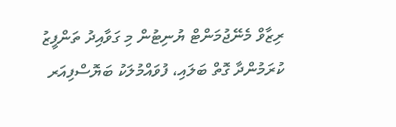ރިޒާވް މެނޭޖުމަންޓް ޔުނިޓުން މި ގަވާއިދު ތަންފީޒު ކުރަމުންދާ ގޮތް ބަލައި، ފުވައްމުލަކު ބަޔޮސްފިއަރ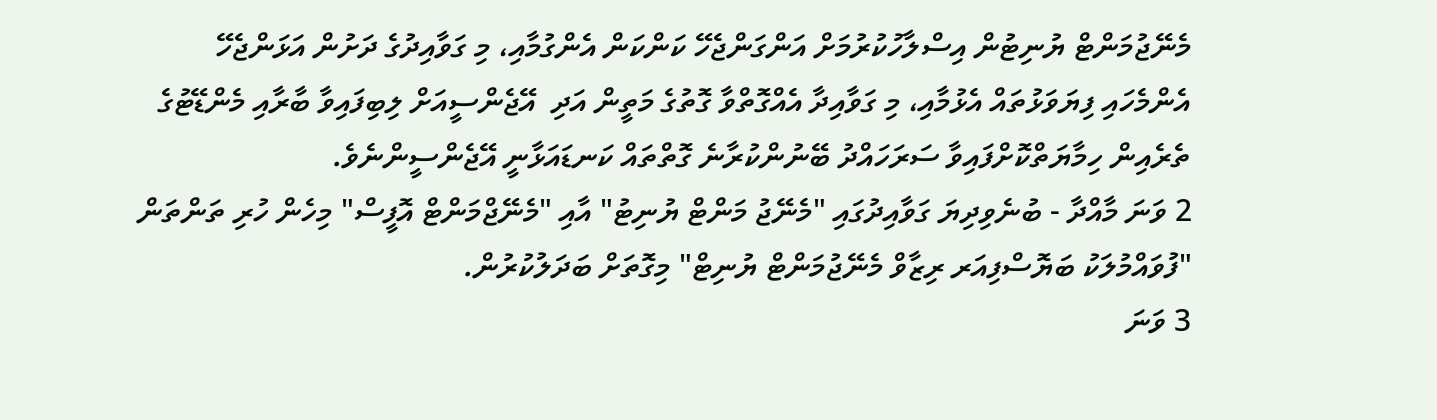މެނޭޖުމަންޓް ޔުނިޓުން އިސްލާހުކުރުމަށް އަންގަންޖެހޭ ކަންކަން އެންގުމާއި، މި ގަވާއިދުގެ ދަށުން އަޅަންޖެހޭ އެންމެހައި ފިޔަވަޅުތައް އެޅުމާއި، މި ގަވާއިދާ އެއްގޮތްވާ ގޮތުގެ މަތީން އަދި  އޭޖެންސީއަށް ލިބިފައިވާ ބާރާއި މެންޑޭޓުގެ ތެރެއިން ހިމާޔަތްކޮށްފައިވާ ސަރަހައްދު ބޭނުންކުރާނެ ގޮތްތައް ކަނޑައަޅާނީ އޭޖެންސީންނެވެ.
2 ވަނަ މާއްދާ - ބުނެވިދިޔަ ގަވާއިދުގައި "މެނޭޖު މަންޓް ޔުނިޓު" އާއި "މެނޭޖްމަންޓް އޮފީސް" މިހެން ހުރި ތަންތަން "ފުވައްމުލަކު ބަޔޮސްފިއަރ ރިޒާވް މެނޭޖުމަންޓް ޔުނިޓް" މިގޮތަށް ބަދަލުކުރުން.
3 ވަނަ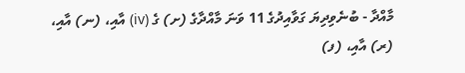މާއްދާ - ބުނެވިދިޔަ ގަވާއިދުގެ 11 ވަނަ މާއްދާގެ (ށ) ގެ (iv) އާއި، (ނ) އާއި، (ރ) އާއި، (ފ)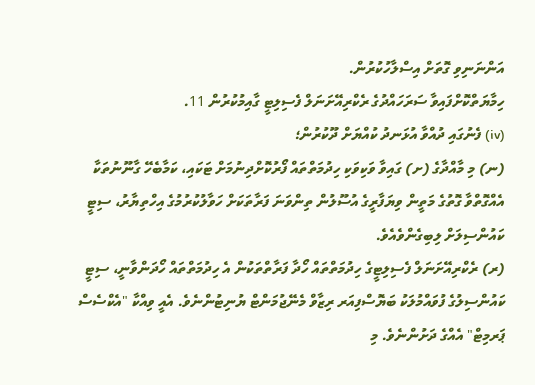އަންނަނިވި ގޮތަށް އިސްލާހުކުރުން.
ހިމާޔަތްކޮށްފައިވާ ސަރަހައްދުގެ ރެކްރިއޭށަނަލް ފެސިލިޓީ ގާއިމުކުރުން 11.
(iv) ފެނުގައި ދުއްވާ އުޅަނދު ކުއްޔަށް ދޫކުރުން؛
(ނ) މި މާއްދާގެ (ށ) ގައިވާ ވަކިވަކި ހިދުމަތްތައް ފޯރުކޮށްދިނުމަށް ޓަކައި، ކަމާބެހޭ ގާނޫނުތަކާ އެއްގޮތްވާ ގޮތުގެ މަތީން ވިޔަފާރީގެ އުސޫލުން ތިންވަނަ ފަރާތަކަށް ހަވާލުކުރުމުގެ އިހްތިޔާރު، ސިޓީ ކައުންސިލަށް ލިބިގެންވެއެވެ.
(ރ) ރެކްރިއޭށަނަލް ފެސިލިޓީގެ ހިދުމަތްތައް ހޯދާ ފަރާތްތަކުން އެ ހިދުމަތްތައް ހޯދަންވާނީ، ސިޓީ ކައުންސިލުގެ ފުވައްމުލަކު ބަޔޮސްފިއަރ ރިޒާވް މެނޭޖުމަންޓް ޔުނިޓުންނެވެ. އެއީ ވިއްކާ "އެކްސެސް ޕަރމިޓް" އެއްގެ ދަށުންނެވެ. މި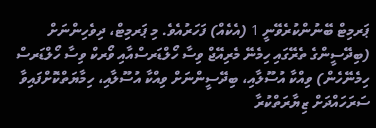ޕަރމިޓް ބޭނުންކުރެވޭނީ 1 (އެކެއް) ފަހަރުއެވެ. މި ޕަރމިޓް، ދިވެހިންނަށް (ބިދޭސީންގެ ތެރޭގައި ހިމެނޭ މެރިއޭޖް ވިސާ ހޯލްޑަރސްއާއި ވޯރކް ވިސާ ހޯލްޑަރސް ހިމެނޭހެން) ވިއްކާ އުސޫލާއި، ބިދޭސީންނަށް ވިއްކާ އުސޫލާއި، ހިމާޔަތްކޮށްފައިވާ ސަރަހައްދަށް ޒިޔާރަތްކުރާ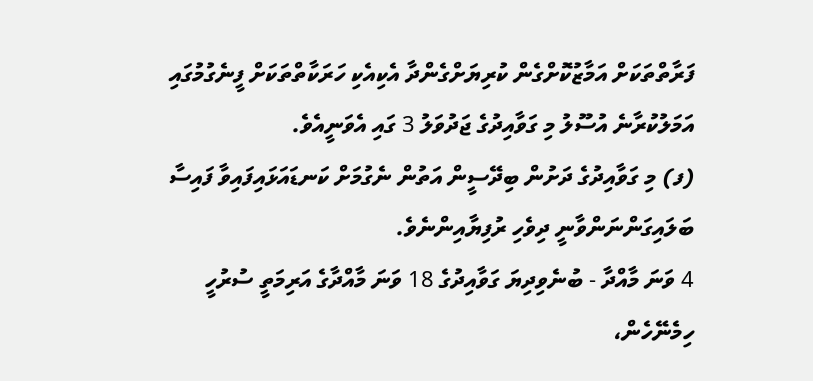ފަރާތްތަކަށް އަމާޒުކޮށްގެން ކުރިޔަށްގެންދާ އެކިއެކި ހަރަކާތްތަކަށް ފީނެގުމުގައި އަމަލުކުރާނެ އުސޫލު މި ގަވާއިދުގެ ޖަދުވަލު 3 ގައި އެވަނީއެވެ.
(ފ) މި ގަވާއިދުގެ ދަށުން ބިދޭސީން އަތުން ނެގުމަށް ކަނޑައަޅައިފައިވާ ފައިސާ ބަލައިގަންނަންވާނީ ދިވެހި ރުފިޔާއިންނެވެ.
4 ވަނަ މާއްދާ - ބުނެވިދިޔަ ގަވާއިދުގެ 18 ވަނަ މާއްދާގެ އަރިމަތީ ސުރުހީ ހިމެނޭހެން،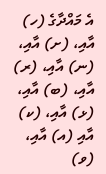އެ މައްދާގެ (ހ) އާއި، (ށ) އާއި، (ނ) އާއި، (ރ) އާއި، (ބ) އާއި، (ޅ) އާއި، (ކ) އާއި (އ) އާއި، (ވ)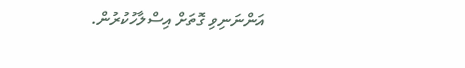އަންނަނިވި ގޮތަށް އިސްލާހުކުރުން.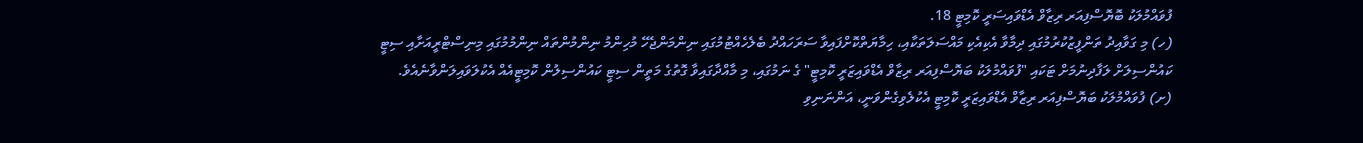ފުވައްމުލަކު ބޮޔޮސްފިއަރ ރިޒާވް އެޑްވައިސަރީ ކޮމިޓީ 18.
(ހ) މި ގަވާއިދު ތަންފީޒުކުރުމުގައި ދިމާވާ އެކިއެކި މައްސަލަތަކާއި، ހިމާޔަތްކޮށްފައިވާ ސަރަހައްދު ބެލެހެއްޓުމުގައި ނިންމަންޖެހޭ މުހިންމު ނިންމުންތައް ނިންމުމުގައި މިނިސްޓްރީއަށާއި ސިޓީ ކައުންސިލަށް ލަފާދިނުމަށް ޓަކައި "ފުވައްމުލަކު ބަޔޮސްފިއަރ ރިޒާވް އެޑްވައިޒަރީ ކޮމިޓީ" ގެ ނަމުގައި، މި މާއްދާގައިވާ ގޮތުގެ މަތީން ސިޓީ ކައުންސިލުން ކޮމިޓީއެއް އެކުލަވައިލަންވާނެއެވެ.
(ށ) ފުވައްމުލަކު ބަޔޮސްފިއަރ ރިޒާވް އެޑްވައިޒަރީ ކޮމިޓީ އެކުލެވިގެންވަނީ، އަންނަނިވި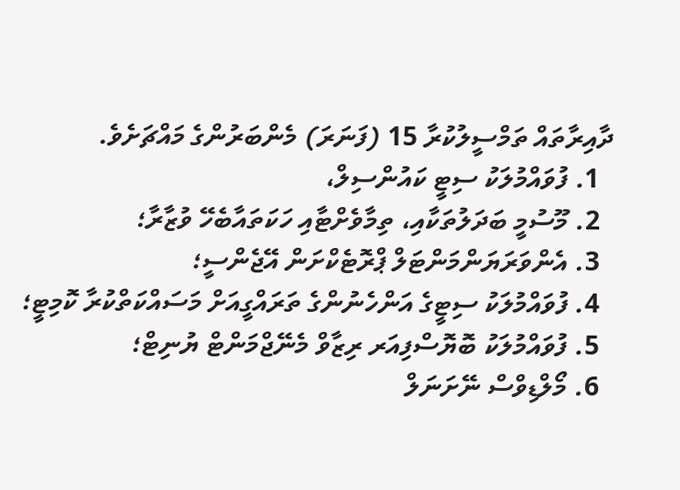ދާއިރާތައް ތަމްސީލުކުރާ 15 (ފަނަރަ) މެންބަރުންގެ މައްޗަށެވެ.
  1. ފުވައްމުލަކު ސިޓީ ކައުންސިލް،
  2. މޫސުމީ ބަދަލުތަކާއި، ތިމާވެށްޓާއި ހަކަތައާބެހޭ ވުޒާރާ؛
  3. އެންވަރަޔަންމަންޓަލް ޕްރޮޓެކްށަން އޭޖެންސީ؛
  4. ފުވައްމުލަކު ސިޓީގެ އަންހެނުންގެ ތަރައްގީއަށް މަސައްކަތްކުރާ ކޮމިޓީ؛
  5. ފުވައްމުލަކު ބޮޔޮސްފިއަރ ރިޒާވް މެނޭޖްމަންޓް ޔުނިޓް؛
  6. މޯލްޑިވްސް ނޭށަނަލް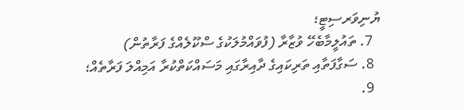ޔުނިވަރސިޓީ؛
  7. ތައުލީމާބެހޭ ވުޒާރާ (ފުވައްމުލަކުގެ ސްކޫލެއްގެ ފަރާތުން)
  8. ސަގާފަތާއި ތަރިކައިގެ ދާއިރާގައި މަސައްކަތްކުރާ އަމިއްލަ ފަރާތެއް؛
  9.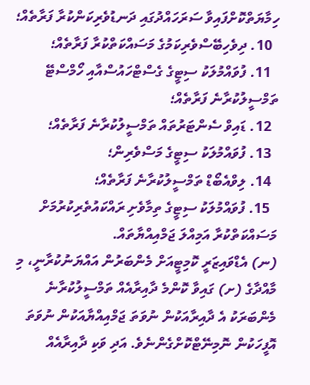ހިމާޔަތްކޮށްފައިވާ ސަރަހައްދުގައި ދަނޑުވެރިކަންކުރާ ފަރާތެއް؛
  10. ދިވެހިބޭސްވެރިކަމުގެ މަސައްކަތްކުރާ ފަރާތެއް؛
  11. ފުވައްމުލަކު ސިޓީގެ ގެސްޓްހައުސްއާއި ހޯމްސްޓޭ ތަމްސީލުކުރާނެ ފަރާތެއް؛
  12. ޑައިވް ސެންޓަރުތައް ތަމްސީލުކުރާނެ ފަރާތެއް؛
  13. ފުވައްމުލަކު ސިޓީގެ މަސްވެރިން؛
  14. ލިވްއެބޯޑް ތަމްސީލުކުރާނެ ފަރާތެއް؛
  15. ފުވައްމުލަކު ސިޓީގެ ތިމާވެށި ރައްކައުތެރިކުރުމަށް މަސައްކަތްކުރާ އަމިއްލަ ޖަމްއިއްޔާތައް.
(ނ) އެޑްވައިޒަރީ ކޮމިޓީއަށް މެންބަރުން އައްޔަނުކުރާނީ، މި މާއްދާގެ (ށ) ގައިވާ ކޮންމެ ދާއިރާއެއް ތަމްސީލުކުރާނެ މެންބަރަކު އެ ދާއިރާއަކުން ނުވަތަ ޖަމްއިއްޔާއަކުން ނުވަތަ އޮފީހަކުން ނޮމިނޭޓްކޮށްގެންނެވެ. އަދި ވަކި ދާއިރާއެއް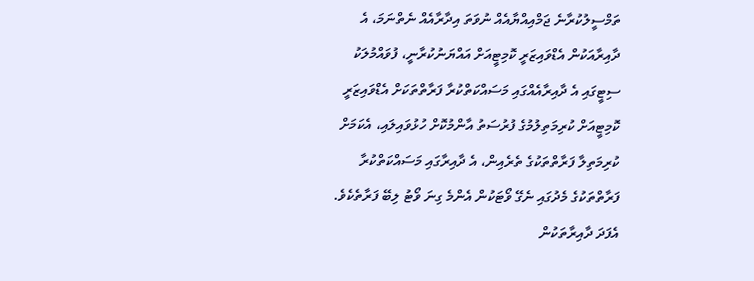ތަމްސީލުކުރާނެ ޖަމްއިއްޔާއެއް ނުވަތަ އިދާރާއެއް ނެތްނަމަ، އެ ދާއިރާއަކުން އެޑްވައިޒަރީ ކޮމިޓީއަށް އައްޔަނުކުރާނީ، ފުވައްމުލަކު ސިޓީގައި އެ ދާއިރާއެއްގައި މަސައްކަތްކުރާ ފަރާތްތަކަށް އެޑްވައިޒަރީ ކޮމިޓީއަށް ކުރިމަތިލުމުގެ ފުރުސަތު އާންމުކޮށް ހުޅުވައިލައި، އެކަމަށް ކުރިމަތިލާ ފަރާތްތަކުގެ ތެރެއިން، އެ ދާއިރާގައި މަސައްކަތްކުރާ ފަރާތްތަކުގެ މެދުގައި ނެގޭ ވޯޓަކުން އެންމެ ގިނަ ވޯޓު ލިބޭ ފަރާތެކެވެ. އެފަދަ ދާއިރާތަކުން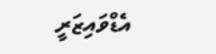އެޑްވައިޒަރީ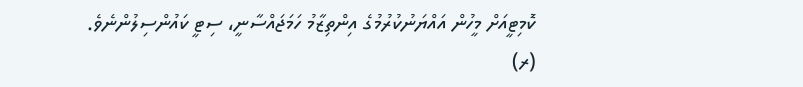ކޮމިޓީއަށް މީހުން އައްޔަނުކުރުމުގެ އިންތިޒާމު ހަމަޖައްސާނީ، ސިޓީ ކައުންސިލުންނެވެ.
(ރ)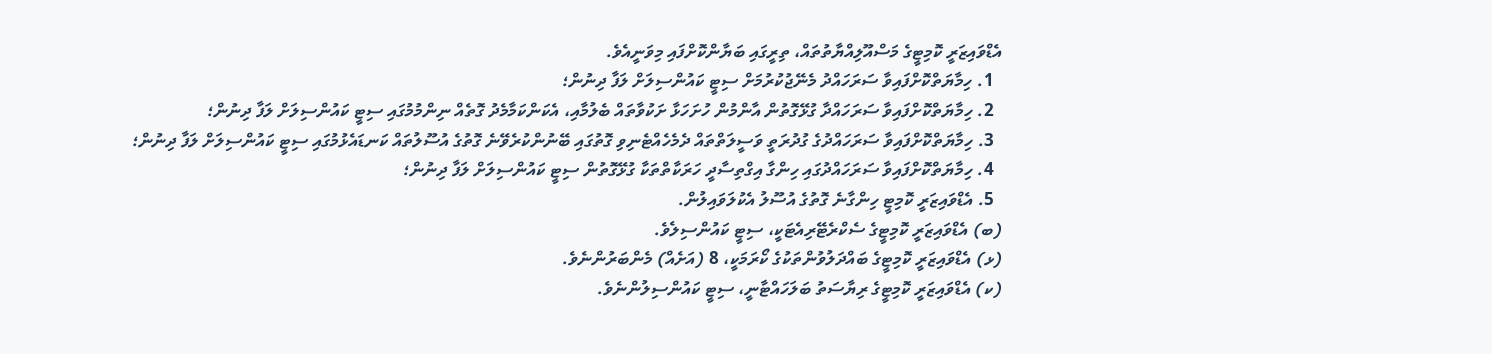އެޑްވައިޒަރީ ކޮމިޓީގެ މަސްއޫލިއްޔާތުތައް، ތިރީގައި ބަޔާންކޮށްފައި މިވަނީއެވެ.
  1. ހިމާޔަތްކޮށްފައިވާ ސަރަހައްދު މެނޭޖުކުރުމަށް ސިޓީ ކައުންސިލަށް ލަފާ ދިނުން؛
  2. ހިމާޔަތްކޮށްފައިވާ ސަރަހައްދާ ގުޅޭގޮތުން އާންމުން ހުށަހަޅާ ށަކުވާތައް ބެލުމާއި، އެކަންކަމާމެދު ގޮތެއް ނިންމުމުގައި ސިޓީ ކައުންސިލަށް ލަފާ ދިނުން؛
  3. ހިމާޔަތްކޮށްފައިވާ ސަރަހައްދުގެ ގުދުރަތީ ވަސީލަތްތައް ދެމެހެއްޓެނިވި ގޮތުގައި ބޭނުންކުރެވޭނެ ގޮތުގެ އުސޫލުތައް ކަނޑައެޅުމުގައި ސިޓީ ކައުންސިލަށް ލަފާ ދިނުން؛
  4. ހިމާޔަތްކޮށްފައިވާ ސަރަހައްދުގައި ހިންގާ އިގްތިސާދީ ހަރަކާތްތަކާ ގުޅޭގޮތުން ސިޓީ ކައުންސިލަށް ލަފާ ދިނުން؛
  5. އެޑްވައިޒަރީ ކޮމިޓީ ހިންގާނެ ގޮތުގެ އުސޫލު އެކުލަވައިލުން.
(ބ) އެޑްވައިޒަރީ ކޮމިޓީގެ ސެކްރެޓޭރިއެޓަކީ، ސިޓީ ކައުންސިލެވެ.
(ޅ) އެޑްވައިޒަރީ ކޮމިޓީގެ ބައްދަލުވުންތަކުގެ ކޯރަމަކީ، 8 (އަށެއް) މެންބަރުންނެވެ.
(ކ) އެޑްވައިޒަރީ ކޮމިޓީގެ ރިޔާސަތު ބަލަހައްޓާނީ، ސިޓީ ކައުންސިލުންނެވެ.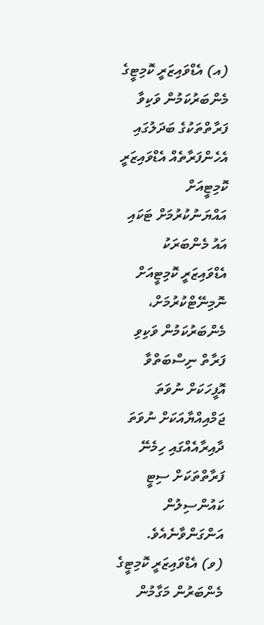(އ) އެޑްވައިޒަރީ ކޮމިޓީގެ މެންބަރުކަމުން ވަކިވާ ފަރާތްތަކުގެ ބަދަލުގައި އެހެންފަރާތެއް އެޑްވައިޒަރީ ކޮމިޓީއަށް އައްޔަނުކުރުމަށް ޓަކައި އައު މެންބަރަކު އެޑްވައިޒަރީ ކޮމިޓީއަށް ނޮމިނޭޓްކުރުމަށް، މެންބަރުކަމުން ވަކިވި ފަރާތް ނިސްބަތްވާ އޮފީހަކަށް ނުވަތަ ޖަމްއިއްޔާއަކަށް ނުވަތަ ދާއިރާއެއްގައި ހިމެނޭ ފަރާތްތަކަށް ސިޓީ ކައުންސިލުން އަންގަންވާނެއެވެ.
(ވ) އެޑްވައިޒަރީ ކޮމިޓީގެ މެންބަރުން މަގާމުން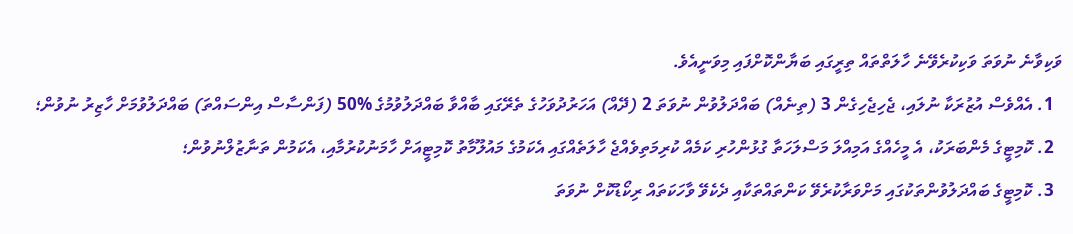ވަކިވާނެ ނުވަތަ ވަކިކުރެވޭނެ ހާލަތްތައް ތިރީގައި ބަޔާންކޮށްފައި މިވަނީއެވެ.
  1. އެއްވެސް އުޒުރަކާ ނުލައި، ޖެހިޖެހިގެން 3 (ތިނެއް) ބައްދަލުވުން ނުވަތަ 2 (ދޭއް) އަހަރުދުވަހުގެ ތެރޭގައި ބާއްވާ ބައްދަލުވުމުގެ %50 (ފަންސާސް އިންސައްތަ) ބައްދަލުވުމަށް ހާޒިރު ނުވުން؛
  2. ކޮމިޓީގެ މެންބަރަކު، އެ މީހެއްގެ އަމިއްލަ މަސްލަހަތާ ގުޅުންހުރި ކަމެއް ކުރިމަތިވެއްޖެ ހާލަތެއްގައި އެކަމުގެ މައުލޫމާތު ކޮމިޓީއަށް ހާމަނުކުރުމާއި، އެކަމުން ތަނާޒުލްނުވުން؛
  3. ކޮމިޓީގެ ބައްދަލުވުންތަކުގައި މަށްވަރާކުރެވޭ ކަންތައްތަކާއި ދެކެވޭ ވާހަކަތައް ރިކޯޑުކޮށް ނުވަތަ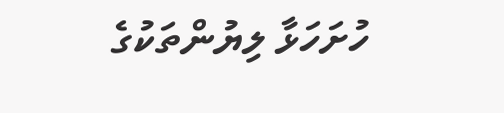ހުށަހަޅާ ލިޔުންތަކުގެ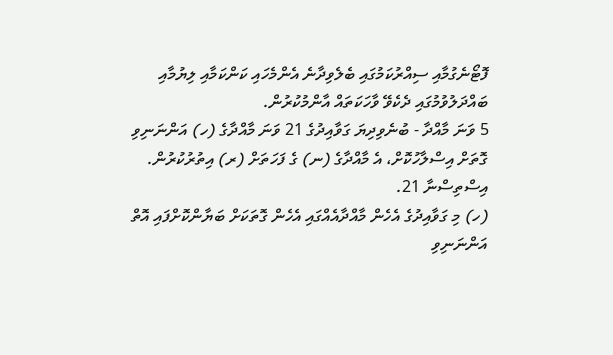ފޮޓޯނެގުމާއި ސިއްރުކަމުގައި ބެލެވިދާނެ އެންމެހައި ކަންކަމާއި ލިޔުމާއި ބައްދަލުވުމުގައި ދެކެވޭ ވާހަކަތައް އާންމުކުރުން.
5 ވަނަ މާއްދާ - ބުނެވިދިޔަ ގަވާއިދުގެ 21 ވަނަ މާއްދާގެ (ހ) އަންނަނިވި ގޮތަށް އިސްލާހުކޮށް، އެ މާއްދާގެ (ނ) ގެ ފަހަތަށް (ރ) އިތުރުކުރުން.
އިސްތިސްނާ 21.
(ހ) މި ގަވާއިދުގެ އެހެން މާއްދާއެއްގައި އެހެން ގޮތަކަށް ބަޔާންކޮށްފައި އޮތް އަންނަނިވި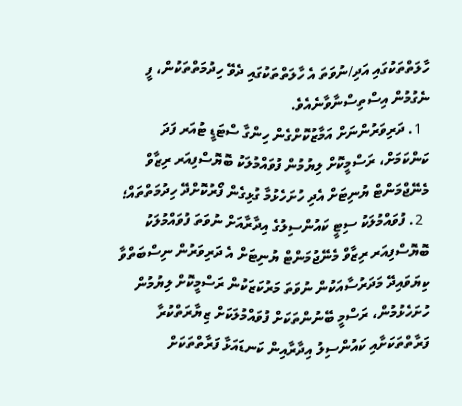ހާލަތްތަކުގައި އަދި/ނުވަތަ އެ ހާލަތްތަކުގައި ދެވޭ ހިދުމަތްތަކުން، ފީ ނެގުމުން އިސްތިސްނާވާނެއެވެ.
  1. ދަރިވަރުންނަށް އަމާޒުކޮށްގެން ހިންގާ ސްޓަޑީ ޓުއަރ ފަދަ ކަންކަމަށް، ރަސްމީކޮށް ލިޔުމުން ފުވައްމުލަކު ބޮޔޮސްފިއަރ ރިޒާވް މެނޭޖްމަންޓް ޔުނިޓަށް އެދި ހުށަހެޅުމާ ގުޅިގެން ފޯރުކޮށްދޭ ހިދުމަތްތައް؛
  2. ފުވައްމުލަކު ސިޓީ ކައުންސިލުގެ އިދާރާއަށް ނުވަތަ ފުވައްމުލަކު ބޮޔޮސްފިއަރ ރިޒާވް މެނޭޖުމަންޓް ޔުނިޓަށް އެ ދަރިވަރުން ނިސްބަތްވާ ކިޔަވައިދޭ މަދަރުސާއަކުން ނުވަތަ މަރުކަޒަކުން ރަސްމީކޮށް ލިޔުމުން ހުށަހެޅުމުން، ރަސްމީ ބޭނުންތަކަށް ފުވައްމުލަކަށް ޒިޔާރަތްކުރާ ފަރާތްތަކަށާއި ކައުންސިލު އިދާރާއިން ކަނޑައަޅާ ފަރާތްތަކަށް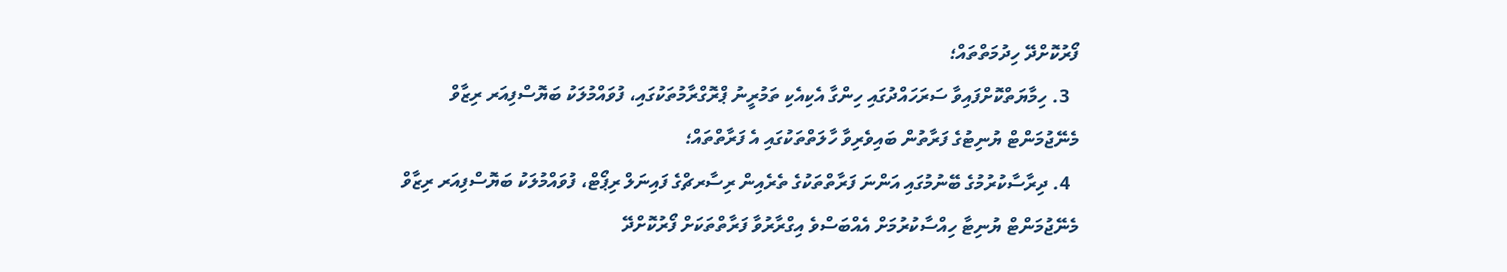ފޯރުކޮށްދޭ ހިދުމަތްތައް؛
  3. ހިމާޔަތްކޮށްފައިވާ ސަރަހައްދުގައި ހިންގާ އެކިއެކި ތަމުރީނު ޕްރޮގްރާމުތަކުގައި، ފުވައްމުލަކު ބަޔޮސްފިއަރ ރިޒާވް މެނޭޖުމަންޓް ޔުނިޓުގެ ފަރާތުން ބައިވެރިވާ ހާލަތްތަކުގައި އެ ފަރާތްތައް؛
  4. ދިރާސާކުރުމުގެ ބޭނުމުގައި އަންނަ ފަރާތްތަކުގެ ތެރެއިން ރިސާރޗްގެ ފައިނަލް ރިޕޯޓް، ފުވައްމުލަކު ބަޔޮސްފިއަރ ރިޒާވް މެނޭޖުމަންޓް ޔުނިޓާ ހިއްސާކުރުމަށް އެއްބަސްވެ އިގްރާރުވާ ފަރާތްތަކަށް ފޯރުކޮށްދޭ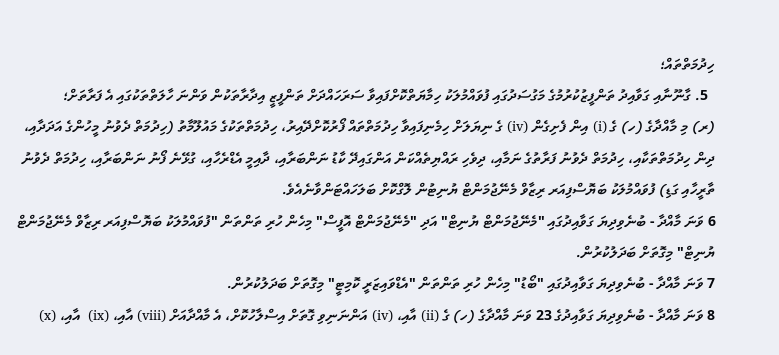ހިދުމަތްތައް؛
  5. ގާނޫނާއި ގަވާއިދު ތަންފީޒުކުރުމުގެ މަގުސަދުގައި ފުވައްމުލަކު ހިމާޔަތްކޮށްފައިވާ ސަރަހައްދަށް ތަންފީޒީ އިދާރާތަކުން ވަންނަ ހާލަތްތަކުގައި އެ ފަރާތަށް؛
(ރ) މި މާއްދާގެ (ހ) ގެ (i) އިން ފެށިގެން (iv) ގެ ނިޔަލަށް ހިމެނިފައިވާ ހިދުމަތްތައް ފޯރުކޮށްދޭއިރު، ހިދުމަތްތަކުގެ މައުލޫމާތު (ހިދުމަތް ދެވުނު މީހުންގެ އަދަދާއި، ދިން ހިދުމަތްތަކާއި، ހިދުމަތް ދެވުނު ފަރާތުގެ ނަމާއި، ދިވެހި ރައްޔިތެއްކަން އަންގައިދޭ ކާޑު ނަންބަރާއި، ދާއިމީ އެޑްރެހާއި، ގުޅޭނެ ފޯނު ނަންބަރާއި، ހިދުމަތް ދެވުނު ތާރީހާއި ގަޑި) ފުވައްމުލަކު ބަޔޮސްފިއަރ ރިޒާވް މެނޭޖުމަންޓް ޔުނިޓުން ލޮގްކޮށް ބަލަހައްޓަންވާނެއެވެ.
6 ވަނަ މާއްދާ - ބުނެވިދިޔަ ގަވާއިދުގައި "މެނޭޖުމަންޓް ޔުނިޓް" އަދި "މެނޭޖުމަންޓް އޮފީސް" މިހެން ހުރި ތަންތަން "ފުވައްމުލަކު ބަޔޮސްފިއަރ ރިޒާވް މެނޭޖުމަންޓް ޔުނިޓް" މިގޮތަށް ބަދަލުކުރުން.
7 ވަނަ މާއްދާ - ބުނެވިދިޔަ ގަވާއިދުގައި "ބޯޑު" މިހެން ހުރި ތަންތަން "އެޑްވައިޒަރީ ކޮމިޓީ" މިގޮތަށް ބަދަލުކުރުން.
8 ވަނަ މާއްދާ - ބުނެވިދިޔަ ގަވާއިދުގެ 23 ވަނަ މާއްދާގެ (ހ) ގެ (ii) އާއި، (iv) އަންނަނިވި ގޮތަށް އިސްލާހުކޮށް، އެ މާއްދާއަށް (viii) އާއި، (ix)  އާއި، (x)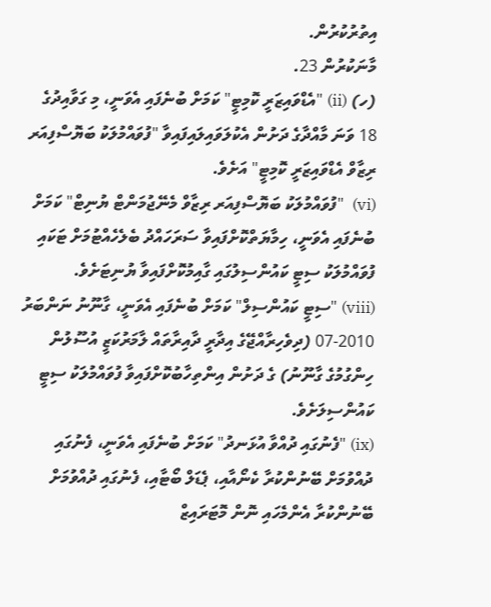އިތުރުކުރުން.
މާނަކުރުން 23.
(ހ) (ii) "އެޑްވައިޒަރީ ކޮމިޓީ" ކަމަށް ބުނެފައި އެވަނީ، މި ގަވާއިދުގެ 18 ވަނަ މާއްދާގެ ދަށުން އެކުލަވައިލައިފައިވާ "ފުވައްމުލަކު ބަޔޮސްފިއަރ ރިޒާވް އެޑްވައިޒަރީ ކޮމިޓީ" އަށެވެ.
(vi)  "ފުވައްމުލަކު ބަޔޮސްފިއަރ ރިޒާވް މެނޭޖުމަންޓް ޔުނިޓް" ކަމަށް ބުނެފައި އެވަނީ، ހިމާޔަތްކޮށްފައިވާ ސަރަހައްދު ބެލެހެއްޓުމަށް ޓަކައި ފުވައްމުލަކު ސިޓީ ކައުންސިލުގައި ގާއިމުކޮށްފައިވާ ޔުނިޓަށެވެ.
(viii) "ސިޓީ ކައުންސިލް" ކަމަށް ބުނެފައި އެވަނީ، ގާނޫނު ނަންބަރު 2010-07 (ދިވެހިރާއްޖޭގެ އިދާރީ ދާއިރާތައް ލާމަރުކަޒީ އުސޫލުން ހިންގުމުގެ ގާނޫނު) ގެ ދަށުން އިންތިހާބުކޮށްފައިވާ ފުވައްމުލަކު ސިޓީ ކައުންސިލަށެވެ.
(ix) "ފެނުގައި ދުއްވާ އުޅަނދު" ކަމަށް ބުނެފައި އެވަނީ، ފެނުގައި ދުއްވުމަށް ބޭނުންކުރާ ކެނޯއާއި، ޕެޑަލް ބޯޓާއި، ފެނުގައި ދުއްވުމަށް ބޭނުންކުރާ އެންމެހައި ނޮން މޮޓަރައިޒް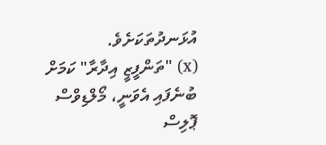އުޅަނދުތަކަށެވެ.
(x) "ތަންފީޒީ އިދާރާ" ކަމަށް ބުނެފައި އެވަނީ، މޯލްޑިވްސް ޕޮލިސް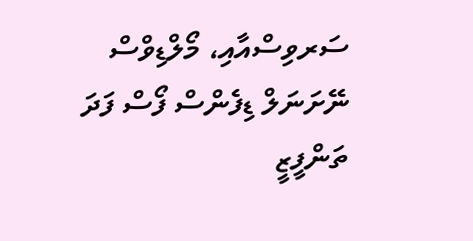ސަރވިސްއާއި، މޯލްޑިވްސް ނޭށަނަލް ޑިފެންސް ފޯސް ފަދަ ތަންފީޒީ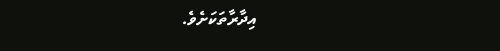އިދާރާތަކަށެވެ.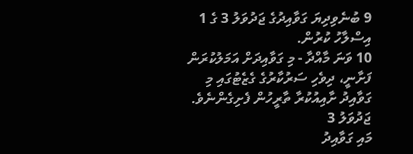9 ބުނެވިދިޔަ ގަވާއިދުގެ ޖަދުވަލު 3 ގެ 1 އިސްލާހު ކުރުން.
10 ވަނަ މާއްދާ - މި ގަވާއިދަށް އަމަލުކުރަން ފަށާނީ، ދިވެހި ސަރުކާރުގެ ގެޒެޓުގައި މި ގަވާއިދު ށާއިއުކުރާ ތާރީހުން ފެށިގެންނެވެ.
ޖަދުވަލު 3
މައި ގަވާއިދު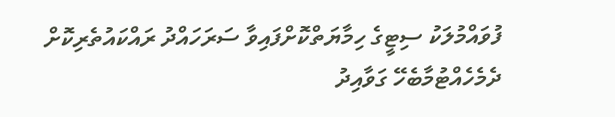ފުވައްމުލަކު ސިޓީގެ ހިމާޔަތްކޮށްފައިވާ ސަރަހައްދު ރައްކައުތެރިކޮށް ދެމެހެއްޓުމާބެހޭ ގަވާއިދު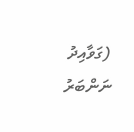(ގަވާއިދު ނަންބަރު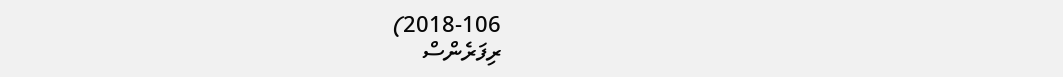2018-106)
ރިފަރެންސް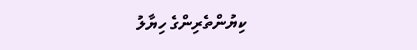ކިޔުންތެރިންގެ ހިޔާލު